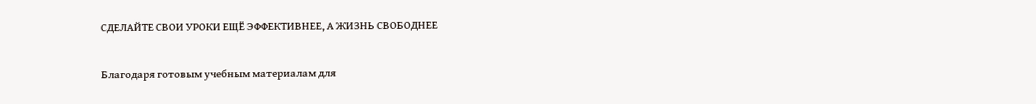СДЕЛАЙТЕ СВОИ УРОКИ ЕЩЁ ЭФФЕКТИВНЕЕ, А ЖИЗНЬ СВОБОДНЕЕ

Благодаря готовым учебным материалам для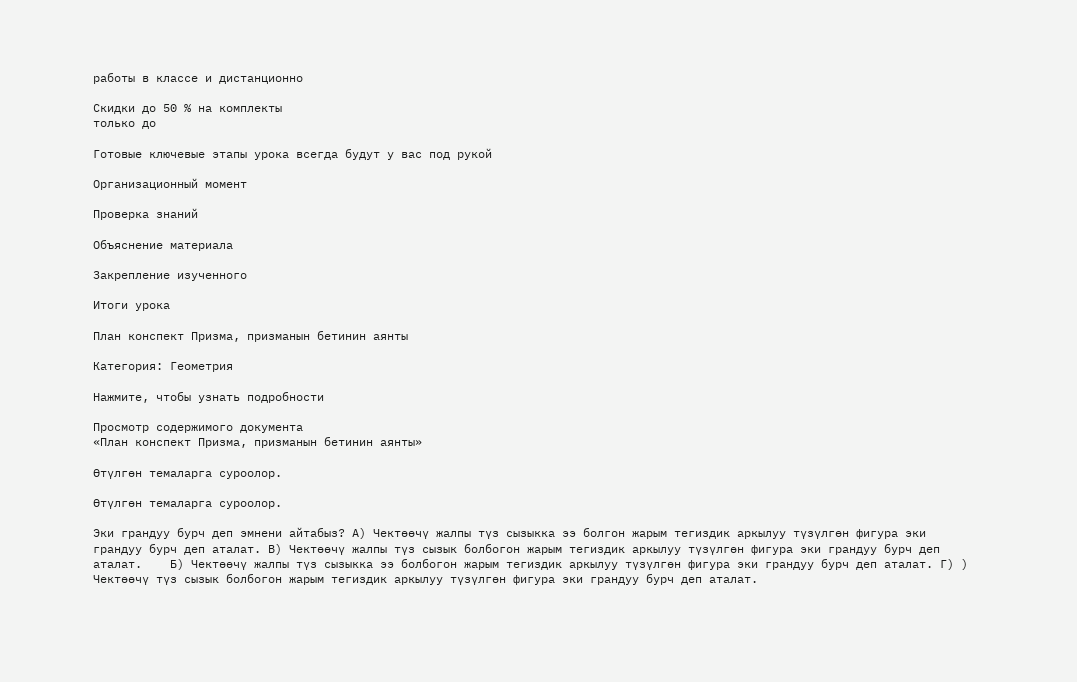работы в классе и дистанционно

Скидки до 50 % на комплекты
только до

Готовые ключевые этапы урока всегда будут у вас под рукой

Организационный момент

Проверка знаний

Объяснение материала

Закрепление изученного

Итоги урока

План конспект Призма, призманын бетинин аянты

Категория: Геометрия

Нажмите, чтобы узнать подробности

Просмотр содержимого документа
«План конспект Призма, призманын бетинин аянты»

Өтүлгөн темаларга суроолор.

Өтүлгөн темаларга суроолор.

Эки грандуу бурч деп эмнени айтабыз? А) Чектөөчү жалпы түз сызыкка ээ болгон жарым тегиздик аркылуу түзүлгөн фигура эки грандуу бурч деп аталат. В) Чектөөчү жалпы түз сызык болбогон жарым тегиздик аркылуу түзүлгөн фигура эки грандуу бурч деп аталат.    Б) Чектөөчү жалпы түз сызыкка ээ болбогон жарым тегиздик аркылуу түзүлгөн фигура эки грандуу бурч деп аталат. Г) ) Чектөөчү түз сызык болбогон жарым тегиздик аркылуу түзүлгөн фигура эки грандуу бурч деп аталат.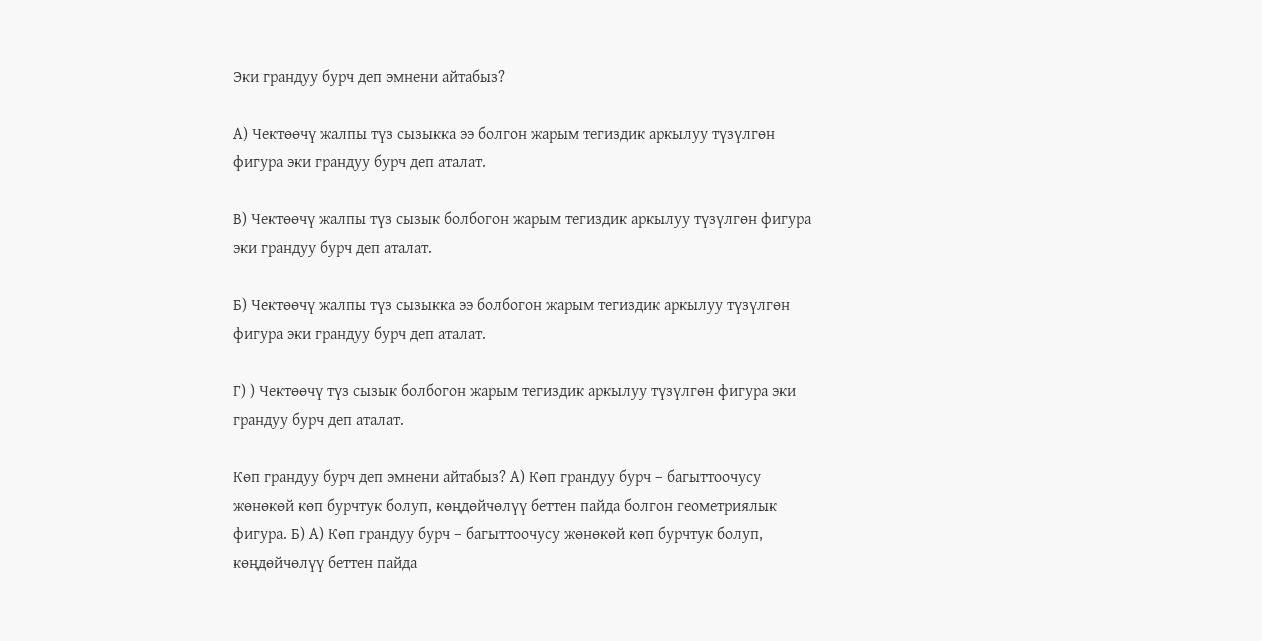Эки грандуу бурч деп эмнени айтабыз?

А) Чектөөчү жалпы түз сызыкка ээ болгон жарым тегиздик аркылуу түзүлгөн фигура эки грандуу бурч деп аталат.

В) Чектөөчү жалпы түз сызык болбогон жарым тегиздик аркылуу түзүлгөн фигура эки грандуу бурч деп аталат.

Б) Чектөөчү жалпы түз сызыкка ээ болбогон жарым тегиздик аркылуу түзүлгөн фигура эки грандуу бурч деп аталат.

Г) ) Чектөөчү түз сызык болбогон жарым тегиздик аркылуу түзүлгөн фигура эки грандуу бурч деп аталат.

Көп грандуу бурч деп эмнени айтабыз? А) Көп грандуу бурч – багыттоочусу жөнөкөй көп бурчтук болуп, көңдөйчөлүү беттен пайда болгон геометриялык фигура. Б) А) Көп грандуу бурч – багыттоочусу жөнөкөй көп бурчтук болуп, көңдөйчөлүү беттен пайда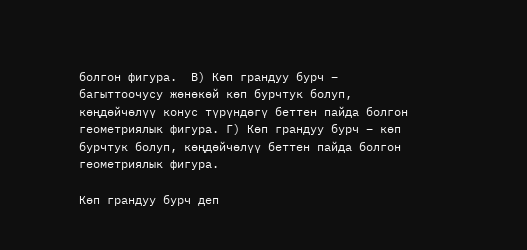болгон фигура.  В) Көп грандуу бурч – багыттоочусу жөнөкөй көп бурчтук болуп, көңдөйчөлүү конус түрүндөгү беттен пайда болгон геометриялык фигура. Г) Көп грандуу бурч – көп бурчтук болуп, көңдөйчөлүү беттен пайда болгон геометриялык фигура.

Көп грандуу бурч деп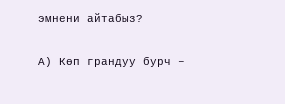эмнени айтабыз?

А) Көп грандуу бурч –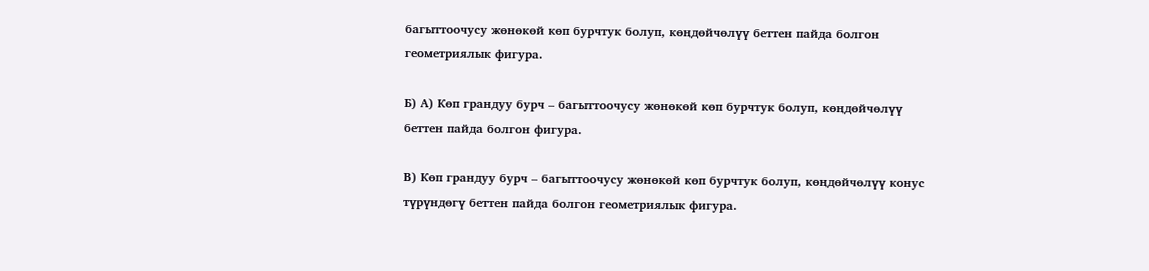багыттоочусу жөнөкөй көп бурчтук болуп, көңдөйчөлүү беттен пайда болгон геометриялык фигура.

Б) А) Көп грандуу бурч – багыттоочусу жөнөкөй көп бурчтук болуп, көңдөйчөлүү беттен пайда болгон фигура.

В) Көп грандуу бурч – багыттоочусу жөнөкөй көп бурчтук болуп, көңдөйчөлүү конус түрүндөгү беттен пайда болгон геометриялык фигура.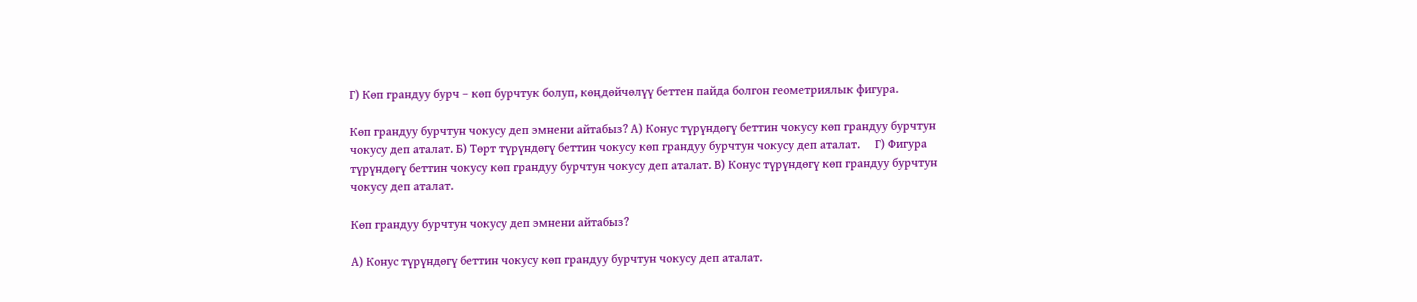Г) Көп грандуу бурч – көп бурчтук болуп, көңдөйчөлүү беттен пайда болгон геометриялык фигура.

Көп грандуу бурчтун чокусу деп эмнени айтабыз? А) Конус түрүндөгү беттин чокусу көп грандуу бурчтун чокусу деп аталат. Б) Төрт түрүндөгү беттин чокусу көп грандуу бурчтун чокусу деп аталат.     Г) Фигура түрүндөгү беттин чокусу көп грандуу бурчтун чокусу деп аталат. В) Конус түрүндөгү көп грандуу бурчтун чокусу деп аталат.

Көп грандуу бурчтун чокусу деп эмнени айтабыз?

А) Конус түрүндөгү беттин чокусу көп грандуу бурчтун чокусу деп аталат.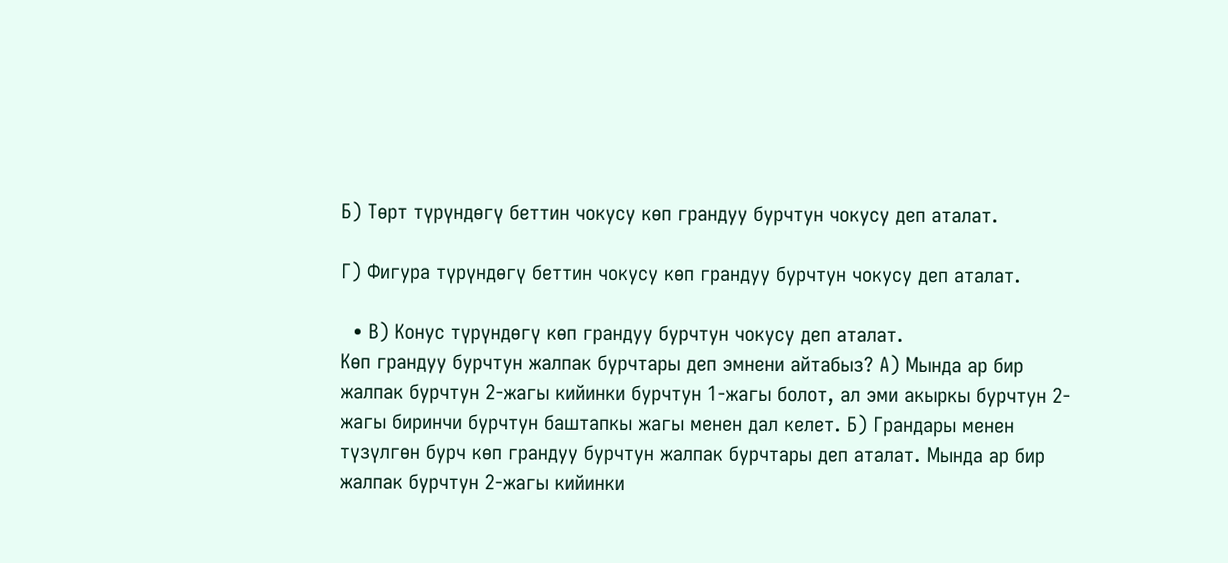Б) Төрт түрүндөгү беттин чокусу көп грандуу бурчтун чокусу деп аталат.

Г) Фигура түрүндөгү беттин чокусу көп грандуу бурчтун чокусу деп аталат.

  • В) Конус түрүндөгү көп грандуу бурчтун чокусу деп аталат.
Көп грандуу бурчтун жалпак бурчтары деп эмнени айтабыз? А) Мында ар бир жалпак бурчтун 2-жагы кийинки бурчтун 1-жагы болот, ал эми акыркы бурчтун 2-жагы биринчи бурчтун баштапкы жагы менен дал келет. Б) Грандары менен түзүлгөн бурч көп грандуу бурчтун жалпак бурчтары деп аталат. Мында ар бир жалпак бурчтун 2-жагы кийинки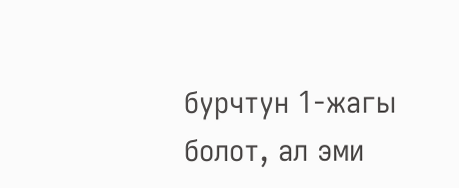бурчтун 1-жагы болот, ал эми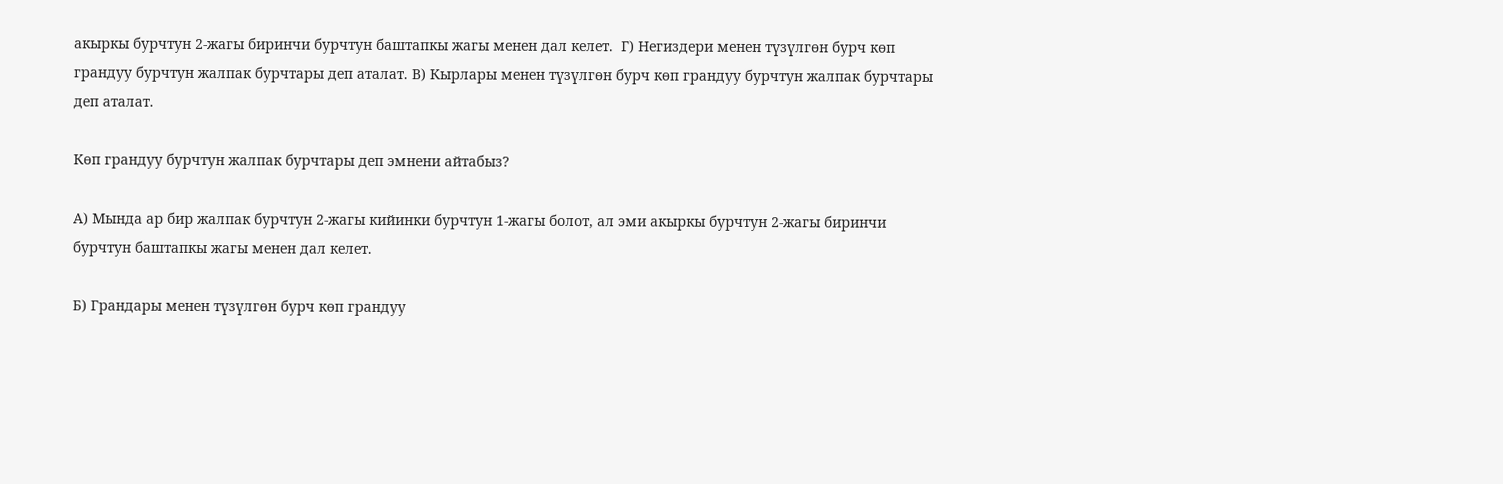акыркы бурчтун 2-жагы биринчи бурчтун баштапкы жагы менен дал келет.  Г) Негиздери менен түзүлгөн бурч көп грандуу бурчтун жалпак бурчтары деп аталат. В) Кырлары менен түзүлгөн бурч көп грандуу бурчтун жалпак бурчтары деп аталат.

Көп грандуу бурчтун жалпак бурчтары деп эмнени айтабыз?

А) Мында ар бир жалпак бурчтун 2-жагы кийинки бурчтун 1-жагы болот, ал эми акыркы бурчтун 2-жагы биринчи бурчтун баштапкы жагы менен дал келет.

Б) Грандары менен түзүлгөн бурч көп грандуу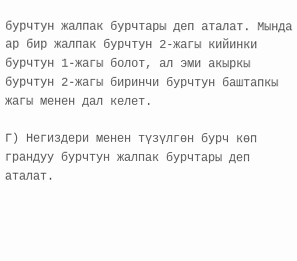бурчтун жалпак бурчтары деп аталат. Мында ар бир жалпак бурчтун 2-жагы кийинки бурчтун 1-жагы болот, ал эми акыркы бурчтун 2-жагы биринчи бурчтун баштапкы жагы менен дал келет.

Г) Негиздери менен түзүлгөн бурч көп грандуу бурчтун жалпак бурчтары деп аталат.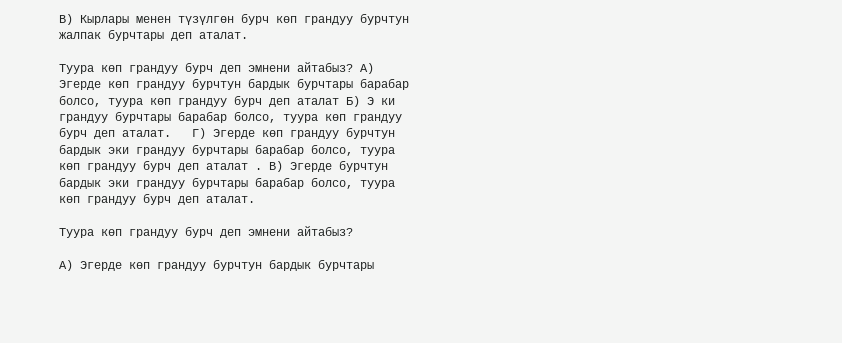В) Кырлары менен түзүлгөн бурч көп грандуу бурчтун жалпак бурчтары деп аталат.

Туура көп грандуу бурч деп эмнени айтабыз? А) Эгерде көп грандуу бурчтун бардык бурчтары барабар болсо, туура көп грандуу бурч деп аталат Б) Э ки грандуу бурчтары барабар болсо, туура көп грандуу бурч деп аталат.   Г) Эгерде көп грандуу бурчтун бардык эки грандуу бурчтары барабар болсо, туура көп грандуу бурч деп аталат . В) Эгерде бурчтун бардык эки грандуу бурчтары барабар болсо, туура көп грандуу бурч деп аталат.

Туура көп грандуу бурч деп эмнени айтабыз?

А) Эгерде көп грандуу бурчтун бардык бурчтары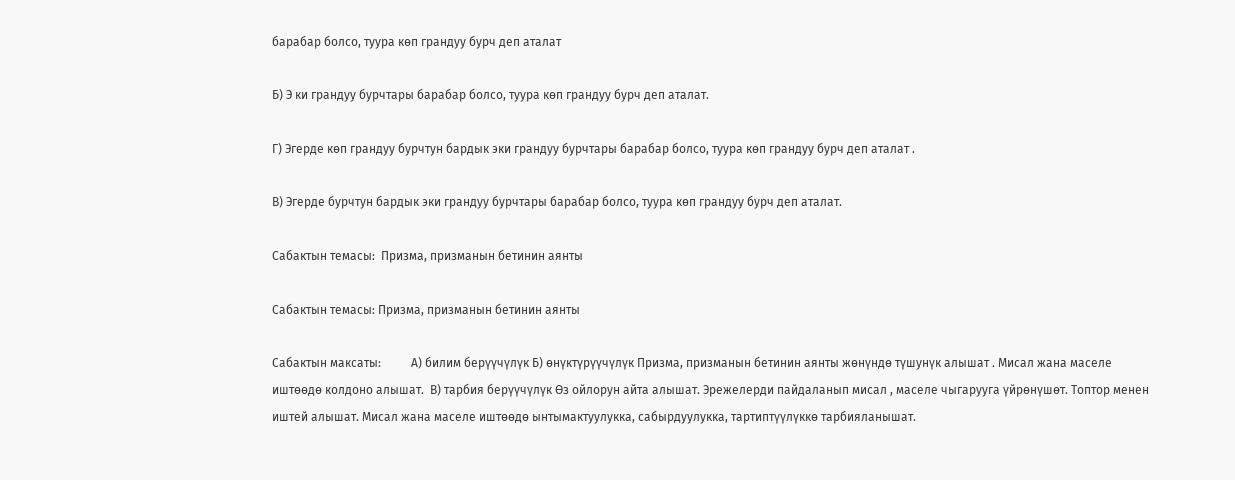барабар болсо, туура көп грандуу бурч деп аталат

Б) Э ки грандуу бурчтары барабар болсо, туура көп грандуу бурч деп аталат.

Г) Эгерде көп грандуу бурчтун бардык эки грандуу бурчтары барабар болсо, туура көп грандуу бурч деп аталат .

В) Эгерде бурчтун бардык эки грандуу бурчтары барабар болсо, туура көп грандуу бурч деп аталат.

Сабактын темасы:  Призма, призманын бетинин аянты

Сабактын темасы: Призма, призманын бетинин аянты

Сабактын максаты:          А) билим берүүчүлүк Б) өнүктүрүүчүлүк Призма, призманын бетинин аянты жөнүндө түшунүк алышат . Мисал жана маселе иштөөдө колдоно алышат.  В) тарбия берүүчүлүк Өз ойлорун айта алышат. Эрежелерди пайдаланып мисал , маселе чыгарууга үйрөнүшөт. Топтор менен иштей алышат. Мисал жана маселе иштөөдө ынтымактуулукка, сабырдуулукка, тартиптүүлүккө тарбияланышат.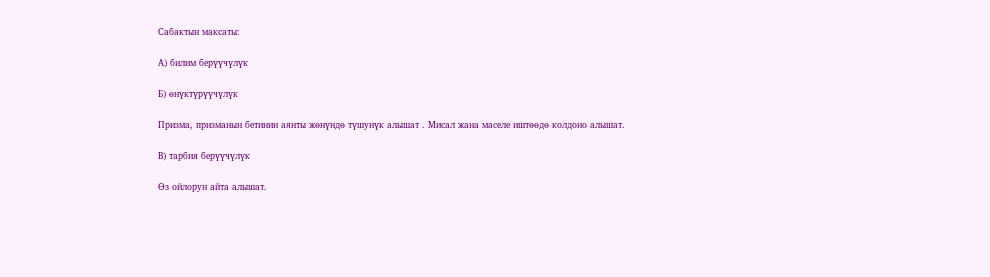Сабактын максаты:

А) билим берүүчүлүк

Б) өнүктүрүүчүлүк

Призма, призманын бетинин аянты жөнүндө түшунүк алышат . Мисал жана маселе иштөөдө колдоно алышат.

В) тарбия берүүчүлүк

Өз ойлорун айта алышат.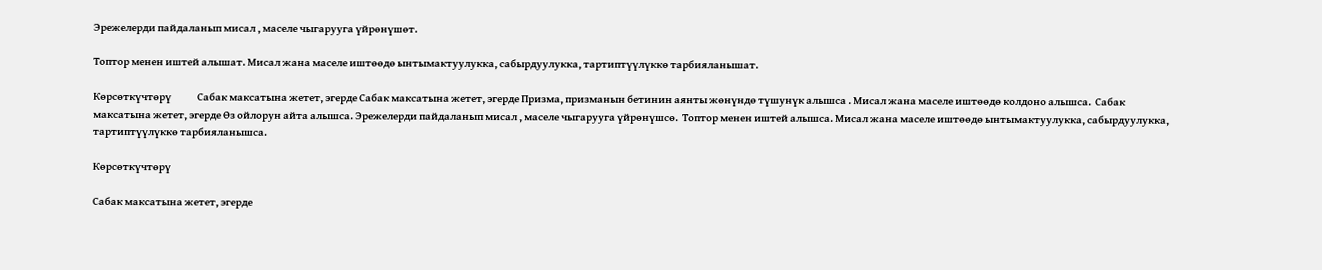Эрежелерди пайдаланып мисал , маселе чыгарууга үйрөнүшөт.

Топтор менен иштей алышат. Мисал жана маселе иштөөдө ынтымактуулукка, сабырдуулукка, тартиптүүлүккө тарбияланышат.

Көрсөткүчтөрү             Сабак максатына жетет, эгерде Сабак максатына жетет, эгерде Призма, призманын бетинин аянты жөнүндө түшунүк алышса . Мисал жана маселе иштөөдө колдоно алышса.  Сабак максатына жетет, эгерде Өз ойлорун айта алышса. Эрежелерди пайдаланып мисал , маселе чыгарууга үйрөнүшсө.  Топтор менен иштей алышса. Мисал жана маселе иштөөдө ынтымактуулукка, сабырдуулукка, тартиптүүлүккө тарбияланышса.

Көрсөткүчтөрү

Сабак максатына жетет, эгерде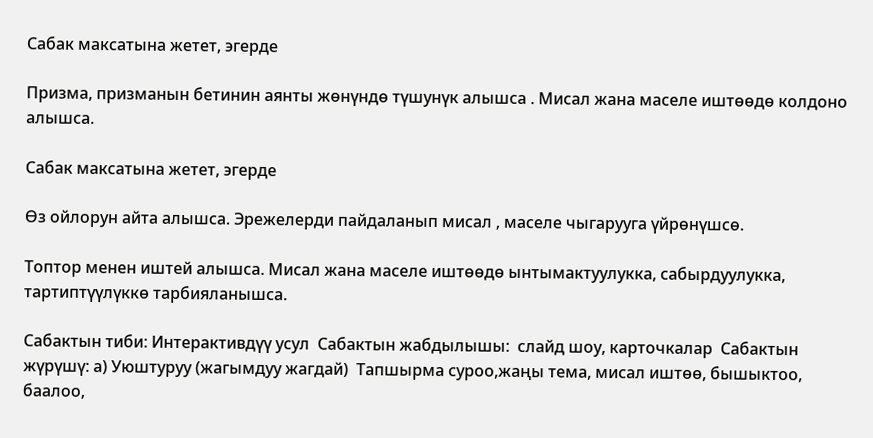Сабак максатына жетет, эгерде

Призма, призманын бетинин аянты жөнүндө түшунүк алышса . Мисал жана маселе иштөөдө колдоно алышса.

Сабак максатына жетет, эгерде

Өз ойлорун айта алышса. Эрежелерди пайдаланып мисал , маселе чыгарууга үйрөнүшсө.

Топтор менен иштей алышса. Мисал жана маселе иштөөдө ынтымактуулукка, сабырдуулукка, тартиптүүлүккө тарбияланышса.

Сабактын тиби: Интерактивдүү усул  Сабактын жабдылышы:  слайд шоу, карточкалар  Сабактын жүрүшү: а) Уюштуруу (жагымдуу жагдай)  Тапшырма суроо,жаңы тема, мисал иштөө, бышыктоо, баалоо,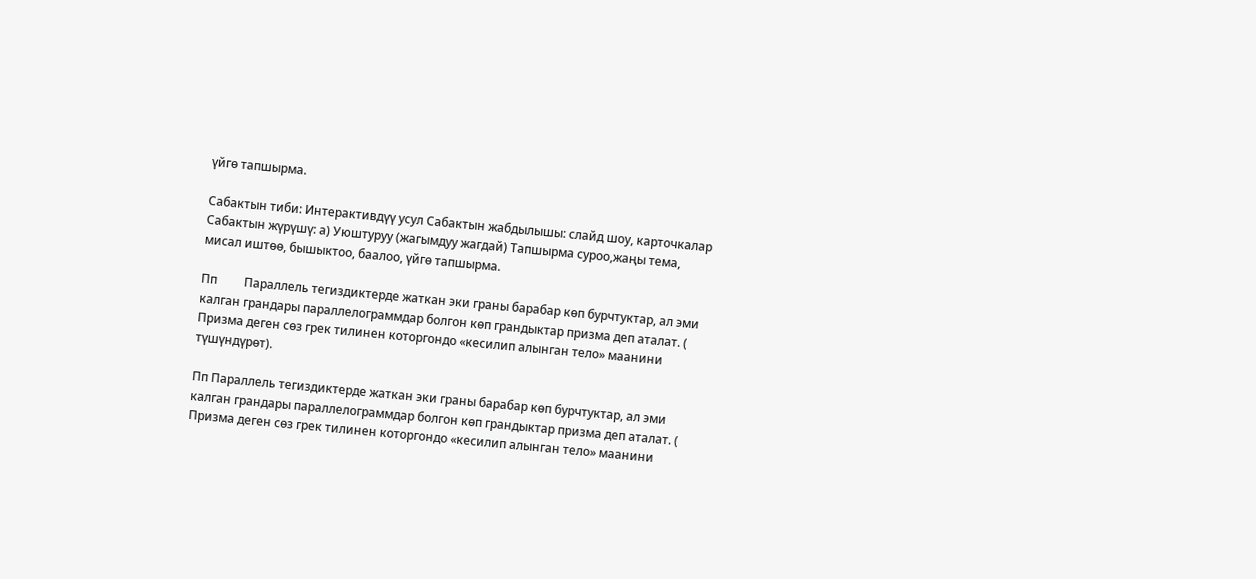үйгө тапшырма.

Сабактын тиби: Интерактивдүү усул Сабактын жабдылышы: слайд шоу, карточкалар Сабактын жүрүшү: а) Уюштуруу (жагымдуу жагдай) Тапшырма суроо,жаңы тема, мисал иштөө, бышыктоо, баалоо, үйгө тапшырма.

Пп         Параллель тегиздиктерде жаткан эки граны барабар көп бурчтуктар, ал эми калган грандары параллелограммдар болгон көп грандыктар призма деп аталат. ( Призма деген сөз грек тилинен которгондо «кесилип алынган тело» маанини түшүндүрөт).

Пп Параллель тегиздиктерде жаткан эки граны барабар көп бурчтуктар, ал эми калган грандары параллелограммдар болгон көп грандыктар призма деп аталат. ( Призма деген сөз грек тилинен которгондо «кесилип алынган тело» маанини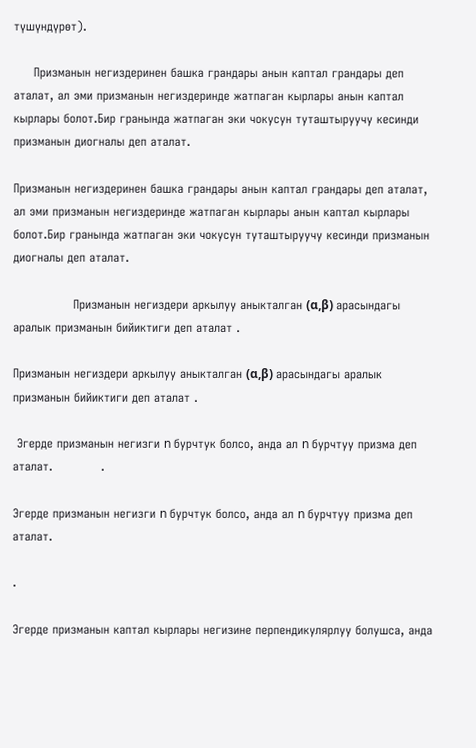түшүндүрөт).

     Призманын негиздеринен башка грандары анын каптал грандары деп аталат, ал эми призманын негиздеринде жатпаган кырлары анын каптал кырлары болот.Бир гранында жатпаган эки чокусун туташтыруучу кесинди призманын диогналы деп аталат.

Призманын негиздеринен башка грандары анын каптал грандары деп аталат, ал эми призманын негиздеринде жатпаган кырлары анын каптал кырлары болот.Бир гранында жатпаган эки чокусун туташтыруучу кесинди призманын диогналы деп аталат.

               Призманын негиздери аркылуу аныкталган (α,β) арасындагы аралык призманын бийиктиги деп аталат .

Призманын негиздери аркылуу аныкталган (α,β) арасындагы аралык призманын бийиктиги деп аталат .

 Эгерде призманын негизги n бурчтук болсо, анда ал n бурчтуу призма деп аталат.            .

Эгерде призманын негизги n бурчтук болсо, анда ал n бурчтуу призма деп аталат.

.

Эгерде призманын каптал кырлары негизине перпендикулярлуу болушса, анда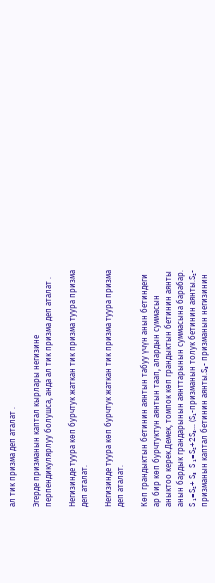ал тик призма деп аталат .

Эгерде призманын каптал кырлары негизине перпендикулярлуу болушса, анда ал тик призма деп аталат .

Негизинде туура көп бурчтук жаткан тик призма туура призма деп аталат.

Негизинде туура көп бурчтук жаткан тик призма туура призма деп аталат.

Көп грандыктын бетинин аянтын табуу үчүн анын бетиндеги ар бир көп бурчтуктун аянтын таап, алардын суммасын аныктоо керек.Демек, томпок көп грандыктын бетинин аянты анын бардык грандарынын аянттарынын суммасына барабар.   S ₁=S₂+ S₃  S ₁=S₂+2S₃... (S₁-призманын толук бетинин аянты.S₂- призманын каптал бетинин аянты.S₃- призманын негизинин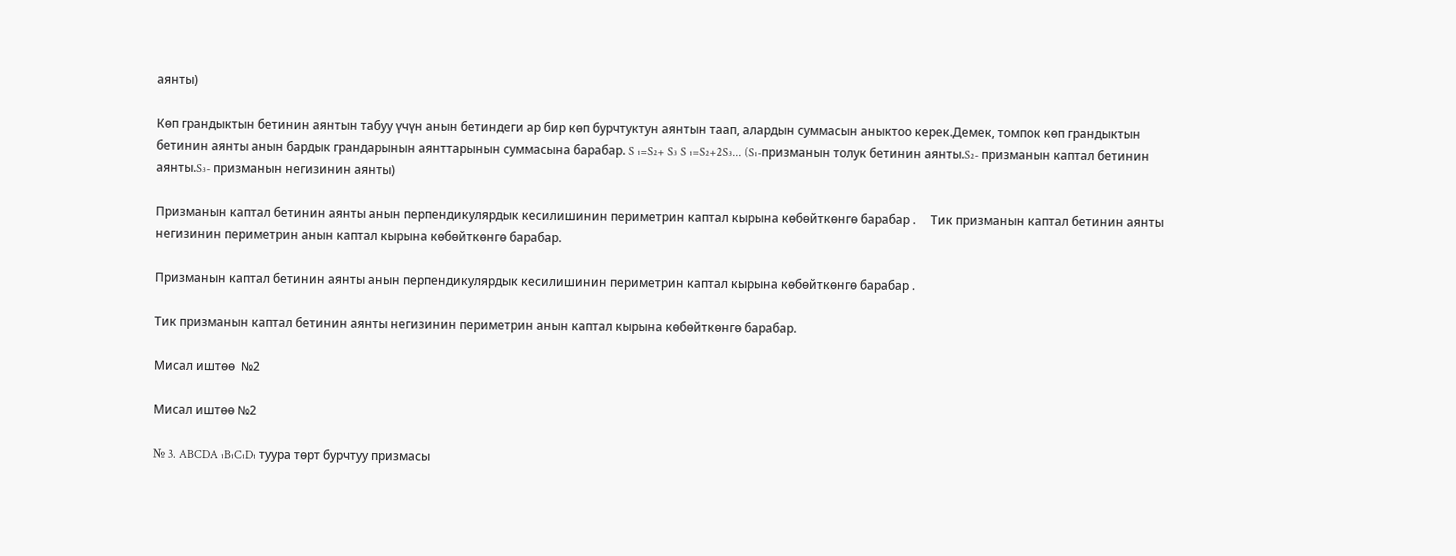аянты)

Көп грандыктын бетинин аянтын табуу үчүн анын бетиндеги ар бир көп бурчтуктун аянтын таап, алардын суммасын аныктоо керек.Демек, томпок көп грандыктын бетинин аянты анын бардык грандарынын аянттарынын суммасына барабар. S ₁=S₂+ S₃ S ₁=S₂+2S₃... (S₁-призманын толук бетинин аянты.S₂- призманын каптал бетинин аянты.S₃- призманын негизинин аянты)

Призманын каптал бетинин аянты анын перпендикулярдык кесилишинин периметрин каптал кырына көбөйткөнгө барабар .     Тик призманын каптал бетинин аянты негизинин периметрин анын каптал кырына көбөйткөнгө барабар.

Призманын каптал бетинин аянты анын перпендикулярдык кесилишинин периметрин каптал кырына көбөйткөнгө барабар .

Тик призманын каптал бетинин аянты негизинин периметрин анын каптал кырына көбөйткөнгө барабар.

Мисал иштөө  №2

Мисал иштөө №2

№ 3. ABCDA ₁B₁C₁D₁ туура төрт бурчтуу призмасы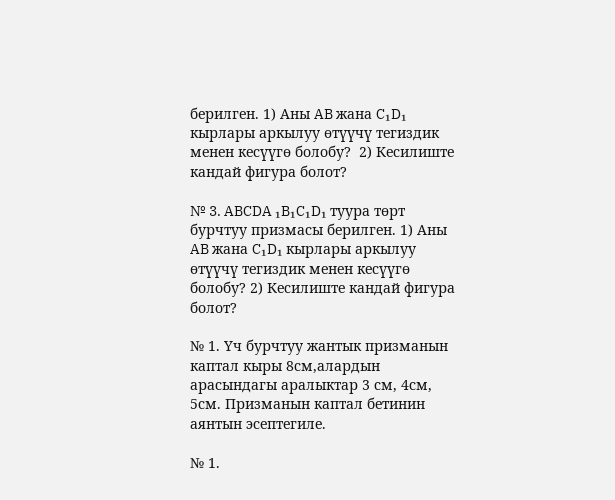берилген. 1) Аны AB жана C₁D₁ кырлары аркылуу өтүүчү тегиздик менен кесүүгө болобу?  2) Кесилиште кандай фигура болот?

№ 3. ABCDA ₁B₁C₁D₁ туура төрт бурчтуу призмасы берилген. 1) Аны AB жана C₁D₁ кырлары аркылуу өтүүчү тегиздик менен кесүүгө болобу? 2) Кесилиште кандай фигура болот?

№ 1. Үч бурчтуу жантык призманын каптал кыры 8см,алардын арасындагы аралыктар 3 см, 4см, 5см. Призманын каптал бетинин аянтын эсептегиле.

№ 1.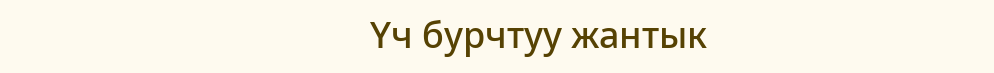Үч бурчтуу жантык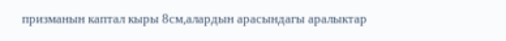призманын каптал кыры 8см,алардын арасындагы аралыктар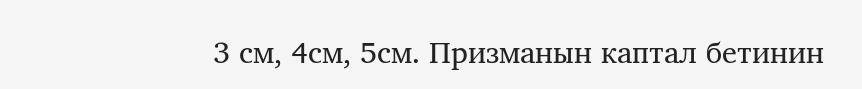3 см, 4см, 5см. Призманын каптал бетинин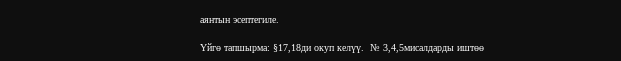аянтын эсептегиле.

Үйгө тапшырма: §17,18ди окуп келүү.  № 3,4,5мисалдарды иштөө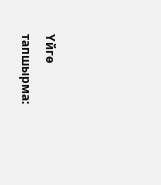Үйгө тапшырма: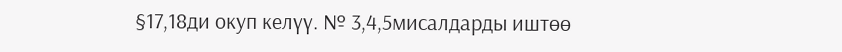§17,18ди окуп келүү. № 3,4,5мисалдарды иштөө